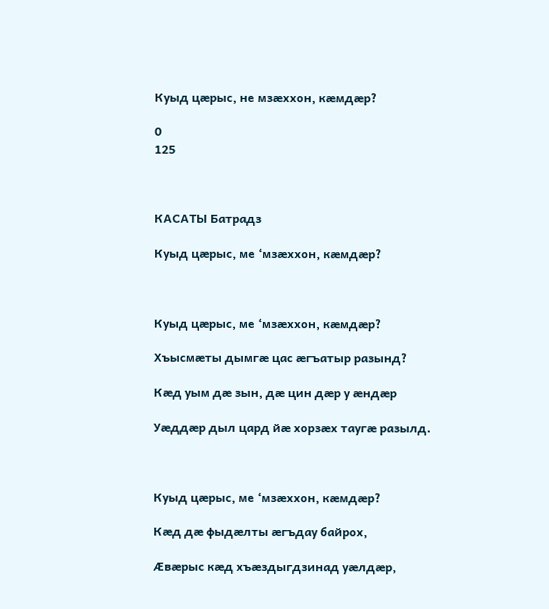Куыд цæрыс, не мзæххон, кæмдæр?

0
125



КАСАТЫ Батрадз

Куыд цæрыс, ме ‘мзæххон, кæмдæр?



Куыд цæрыс, ме ‘мзæххон, кæмдæр?

Хъысмæты дымгæ цас æгъатыр разынд?

Кæд уым дæ зын, дæ цин дæр у æндæр

Уæддæр дыл цард йæ хорзæх таугæ разылд.



Куыд цæрыс, ме ‘мзæххон, кæмдæр?

Кæд дæ фыдæлты æгъдау байрох,

Æвæрыс кæд хъæздыгдзинад уæлдæр,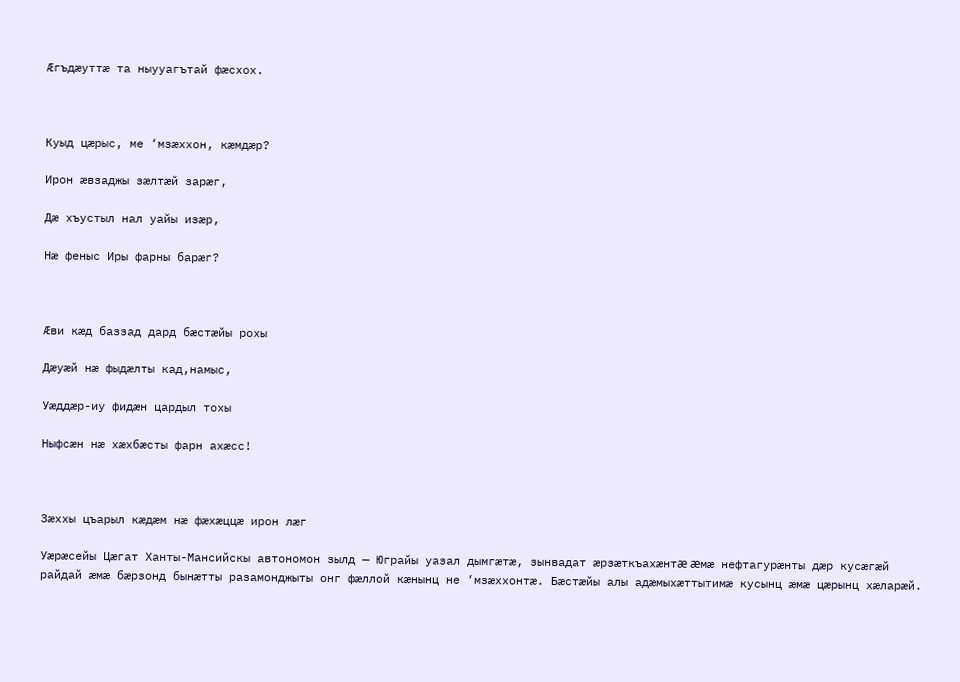Æгъдæуттæ та ныууагътай фæсхох.



Куыд цæрыс, ме ‘мзæххон, кæмдæр?

Ирон æвзаджы зæлтæй зарæг,

Дæ хъустыл нал уайы изæр,

Нæ феныс Иры фарны барæг?



Æви кæд баззад дард бæстæйы рохы

Дæуæй нæ фыдæлты кад,намыс,

Уæддæр-иу фидæн цардыл тохы

Ныфсæн нæ хæхбæсты фарн ахæсс!



Зæххы цъарыл кæдæм нæ фæхæццæ ирон лæг

Уæрæсейы Цæгат Ханты-Мансийскы автономон зылд — Юграйы уазал дымгæтæ, зынвадат æрзæткъахæнтæ æмæ нефтагурæнты дæр кусæгæй райдай æмæ бæрзонд бынæтты разамонджыты онг фæллой кæнынц не ‘мзæххонтæ. Бæстæйы алы адæмыхæттытимæ кусынц æмæ цæрынц хæларæй.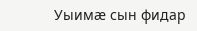Уыимæ сын фидар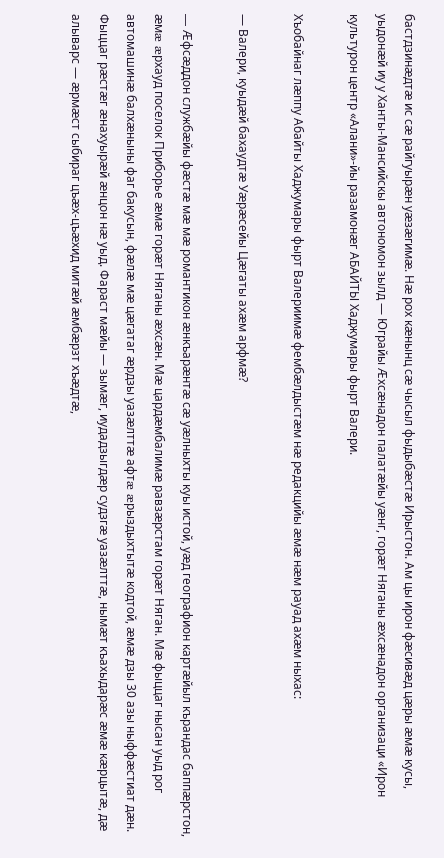бастдзинæдтæ ис сæ райгуырæн уæзæгимæ. Нæ рох кæнынц сæ чысыл фыдыбæстæ Ирыстон. Ам цы ирон фæсивæд цæры æмæ кусы, уыдонæй иу у Ханты-Мансийскы автономон зылд — Юграйы Æхсæнадон палатæйы уæнг, горæт Няганы æхсæнадон организаци «Ирон культурон центр «Алани»-йы разамонæг АБАЙТЫ Хаджумары фырт Валери.

Хъобайнаг лæппу Абайты Хаджумары фырт Валериимæ фембæлдыстæм нæ редакцийы æмæ нæм рауад ахæм ныхас:

— Валери, куыдæй бахаудтæ Уæрæсейы Цæгаты ахæм арфмæ?

— Æфсæддон службæйы фæстæ мæ мæ романтикон æнкъарæнтæ сæ уæлныхты куы истой, уæд географион картæйыл кърандас баппæрстон, æмæ æрхауд поселок Приборье æмæ горæт Няганы æхсæн. Мæ цардæмбалимæ равзæрстам горæт Няган. Мæ фыццаг нысан уыд рог автомашинæ балхæныны фаг бакусын, фæлæ мæ цæгатаг æрдзы уазæлттæ афтæ æрыздыхтытæ кодтой, æмæ дзы 30 азы ныффæстиат дæн. Фыццаг рæстæг æнахуырæй æнцон нæ уыд. Фараст мæйы — зымæг, иудадзыгдæр судзгæ уазæлттæ, нымæт къахыдарæс æмæ кæрцытæ, дæ алыварс — æрмæст сыбираг цъæх-цъæхид митæй æмбæрзт хъæдтæ,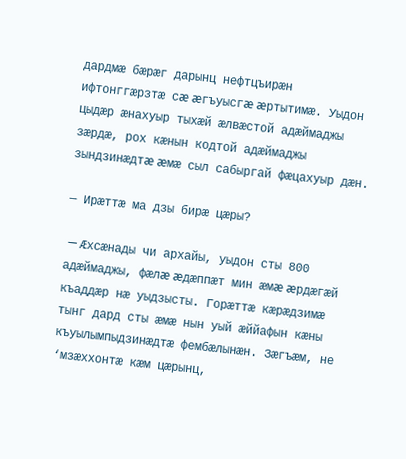дардмæ бæрæг дарынц нефтцъирæн ифтонггæрзтæ сæ æгъуысгæ æртытимæ. Уыдон цыдæр æнахуыр тыхæй æлвæстой адæймаджы зæрдæ, рох кæнын кодтой адæймаджы зындзинæдтæ æмæ сыл сабыргай фæцахуыр дæн.

— Ирæттæ ма дзы бирæ цæры?

 — Æхсæнады чи архайы, уыдон сты 800 адæймаджы, фæлæ æдæппæт мин æмæ æрдæгæй къаддæр нæ уыдзысты. Горæттæ кæрæдзимæ тынг дард сты æмæ нын уый æййафын кæны къуылымпыдзинæдтæ фембæлынæн. Зæгъæм, не ‘мзæххонтæ кæм цæрынц,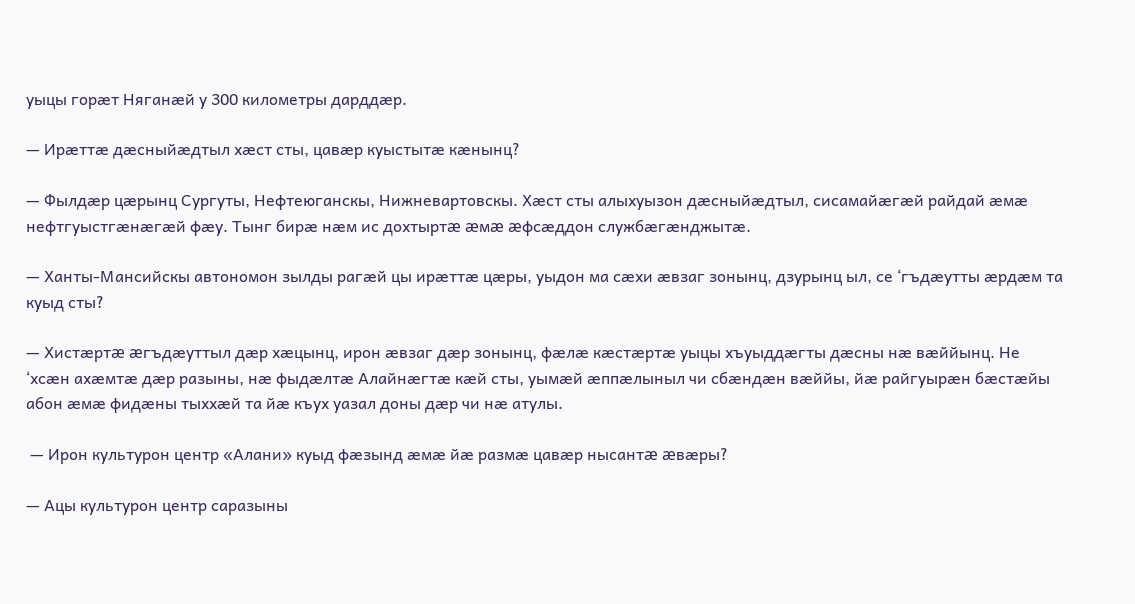уыцы горæт Няганæй у 300 километры дарддæр.

— Ирæттæ дæсныйæдтыл хæст сты, цавæр куыстытæ кæнынц?

— Фылдæр цæрынц Сургуты, Нефтеюганскы, Нижневартовскы. Хæст сты алыхуызон дæсныйæдтыл, сисамайæгæй райдай æмæ нефтгуыстгæнæгæй фæу. Тынг бирæ нæм ис дохтыртæ æмæ æфсæддон службæгæнджытæ.

— Ханты-Мансийскы автономон зылды рагæй цы ирæттæ цæры, уыдон ма сæхи æвзаг зонынц, дзурынц ыл, се ‘гъдæутты æрдæм та куыд сты?

— Хистæртæ æгъдæуттыл дæр хæцынц, ирон æвзаг дæр зонынц, фæлæ кæстæртæ уыцы хъуыддæгты дæсны нæ вæййынц. Не ‘хсæн ахæмтæ дæр разыны, нæ фыдæлтæ Алайнæгтæ кæй сты, уымæй æппæлыныл чи сбæндæн вæййы, йæ райгуырæн бæстæйы абон æмæ фидæны тыххæй та йæ къух уазал доны дæр чи нæ атулы.

 — Ирон культурон центр «Алани» куыд фæзынд æмæ йæ размæ цавæр нысантæ æвæры?

— Ацы культурон центр саразыны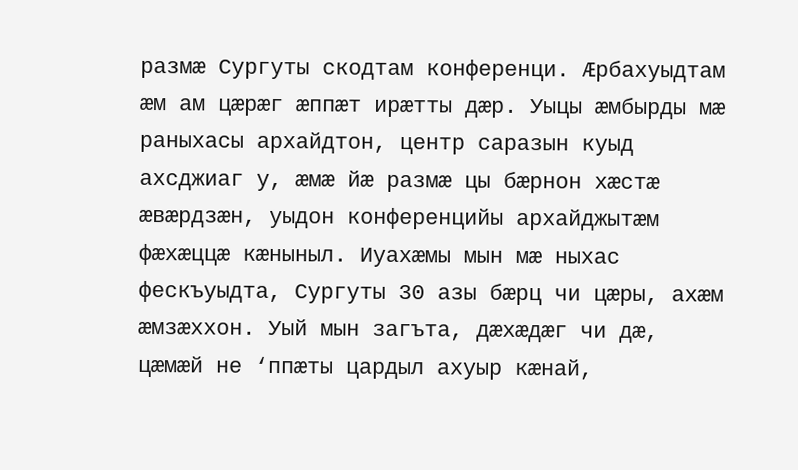размæ Сургуты скодтам конференци. Æрбахуыдтам æм ам цæрæг æппæт ирæтты дæр. Уыцы æмбырды мæ раныхасы архайдтон, центр саразын куыд ахсджиаг у, æмæ йæ размæ цы бæрнон хæстæ æвæрдзæн, уыдон конференцийы архайджытæм фæхæццæ кæныныл. Иуахæмы мын мæ ныхас фескъуыдта, Сургуты 30 азы бæрц чи цæры, ахæм æмзæххон. Уый мын загъта, дæхæдæг чи дæ, цæмæй не ‘ппæты цардыл ахуыр кæнай,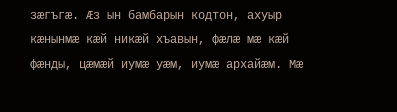зæгъгæ. Æз ын бамбарын кодтон, ахуыр кæнынмæ кæй никæй хъавын, фæлæ мæ кæй фæнды, цæмæй иумæ уæм, иумæ архайæм. Мæ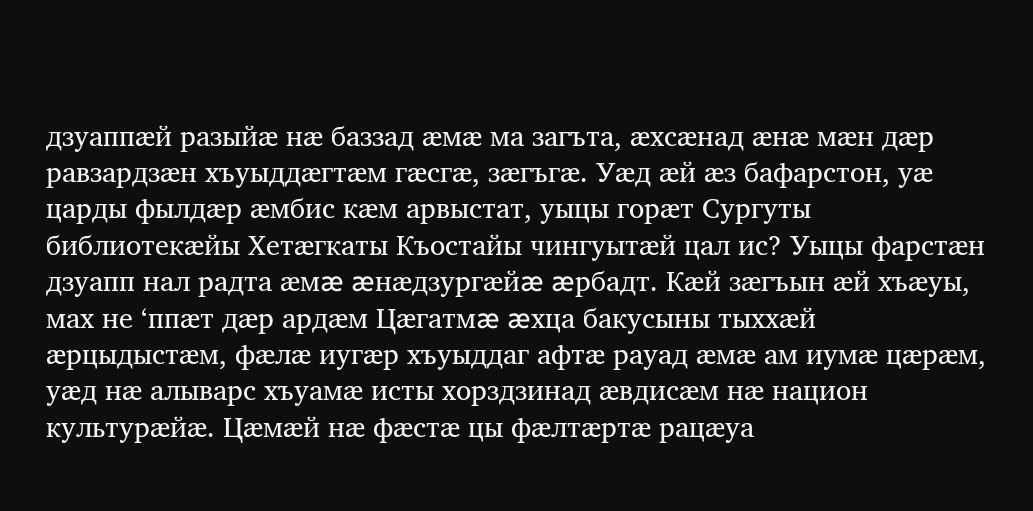дзуаппæй разыйæ нæ баззад æмæ ма загъта, æхсæнад æнæ мæн дæр равзардзæн хъуыддæгтæм гæсгæ, зæгъгæ. Уæд æй æз бафарстон, уæ царды фылдæр æмбис кæм арвыстат, уыцы горæт Сургуты библиотекæйы Хетæгкаты Къостайы чингуытæй цал ис? Уыцы фарстæн дзуапп нал радта æмæ æнæдзургæйæ æрбадт. Кæй зæгъын æй хъæуы, мах не ‘ппæт дæр ардæм Цæгатмæ æхца бакусыны тыххæй æрцыдыстæм, фæлæ иугæр хъуыддаг афтæ рауад æмæ ам иумæ цæрæм, уæд нæ алыварс хъуамæ исты хорздзинад æвдисæм нæ национ культурæйæ. Цæмæй нæ фæстæ цы фæлтæртæ рацæуа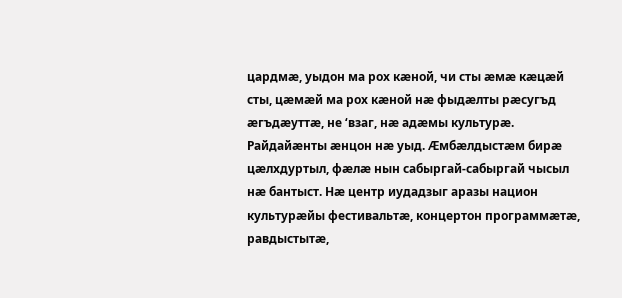цардмæ, уыдон ма рох кæной, чи сты æмæ кæцæй сты, цæмæй ма рох кæной нæ фыдæлты рæсугъд æгъдæуттæ, не ‘взаг, нæ адæмы культурæ. Райдайæнты æнцон нæ уыд. Æмбæлдыстæм бирæ цæлхдуртыл, фæлæ нын сабыргай-сабыргай чысыл нæ бантыст. Нæ центр иудадзыг аразы национ культурæйы фестивальтæ, концертон программæтæ, равдыстытæ,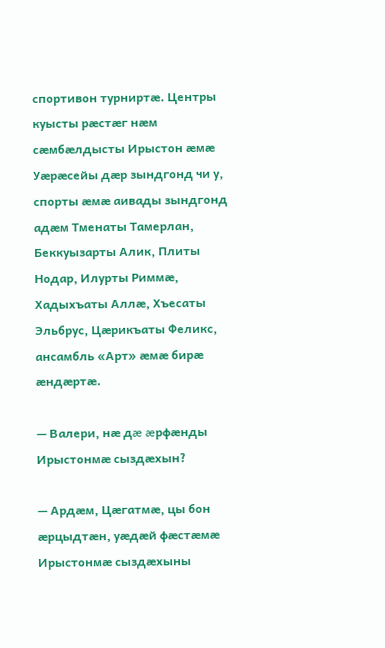спортивон турниртæ. Центры куысты рæстæг нæм сæмбæлдысты Ирыстон æмæ Уæрæсейы дæр зындгонд чи у, спорты æмæ аивады зындгонд адæм Тменаты Тамерлан, Беккуызарты Алик, Плиты Нодар, Илурты Риммæ, Хадыхъаты Аллæ, Хъесаты Эльбрус, Цæрикъаты Феликс, ансамбль «Арт» æмæ бирæ æндæртæ.

— Валери, нæ дæ æрфæнды Ирыстонмæ сыздæхын?

— Ардæм, Цæгатмæ, цы бон æрцыдтæн, уæдæй фæстæмæ Ирыстонмæ сыздæхыны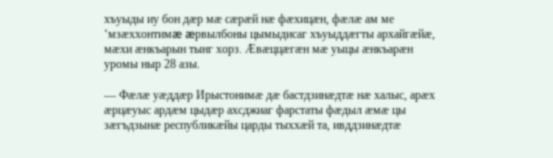хъуыды иу бон дæр мæ сæрæй нæ фæхицæн, фæлæ ам ме ‘мзæххонтимæ æрвылбоны цымыдисаг хъуыддæгты архайгæйæ, мæхи æнкъарын тынг хорз. Æвæццæгæн мæ уыцы æнкъарæн уромы ныр 28 азы.

— Фæлæ уæддæр Ирыстонимæ дæ бастдзинæдтæ нæ халыс, арæх æрцæуыс ардæм цыдæр ахсджиаг фарстаты фæдыл æмæ цы зæгъдзынæ республикæйы царды тыххæй та, ивддзинæдтæ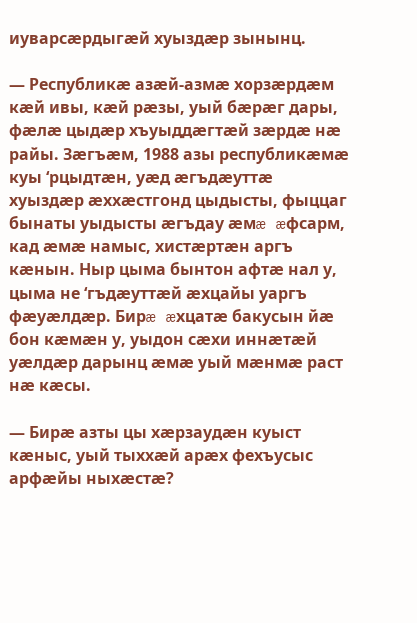иуварсæрдыгæй хуыздæр зынынц.

— Республикæ азæй-азмæ хорзæрдæм кæй ивы, кæй рæзы, уый бæрæг дары, фæлæ цыдæр хъуыддæгтæй зæрдæ нæ райы. Зæгъæм, 1988 азы республикæмæ куы ‘рцыдтæн, уæд æгъдæуттæ хуыздæр æххæстгонд цыдысты, фыццаг бынаты уыдысты æгъдау æмæ æфсарм, кад æмæ намыс, хистæртæн аргъ кæнын. Ныр цыма бынтон афтæ нал у, цыма не ‘гъдæуттæй æхцайы уаргъ фæуæлдæр. Бирæ æхцатæ бакусын йæ бон кæмæн у, уыдон сæхи иннæтæй уæлдæр дарынц æмæ уый мæнмæ раст нæ кæсы.

— Бирæ азты цы хæрзаудæн куыст кæныс, уый тыххæй арæх фехъусыс арфæйы ныхæстæ?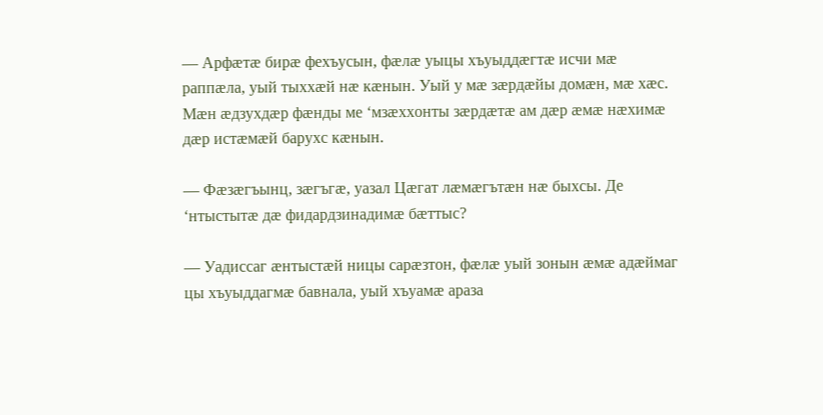— Арфæтæ бирæ фехъусын, фæлæ уыцы хъуыддæгтæ исчи мæ раппæла, уый тыххæй нæ кæнын. Уый у мæ зæрдæйы домæн, мæ хæс. Мæн æдзухдæр фæнды ме ‘мзæххонты зæрдæтæ ам дæр æмæ нæхимæ дæр истæмæй барухс кæнын.

— Фæзæгъынц, зæгъгæ, уазал Цæгат лæмæгътæн нæ быхсы. Де ‘нтыстытæ дæ фидардзинадимæ бæттыс?

— Уадиссаг æнтыстæй ницы сарæзтон, фæлæ уый зонын æмæ адæймаг цы хъуыддагмæ бавнала, уый хъуамæ араза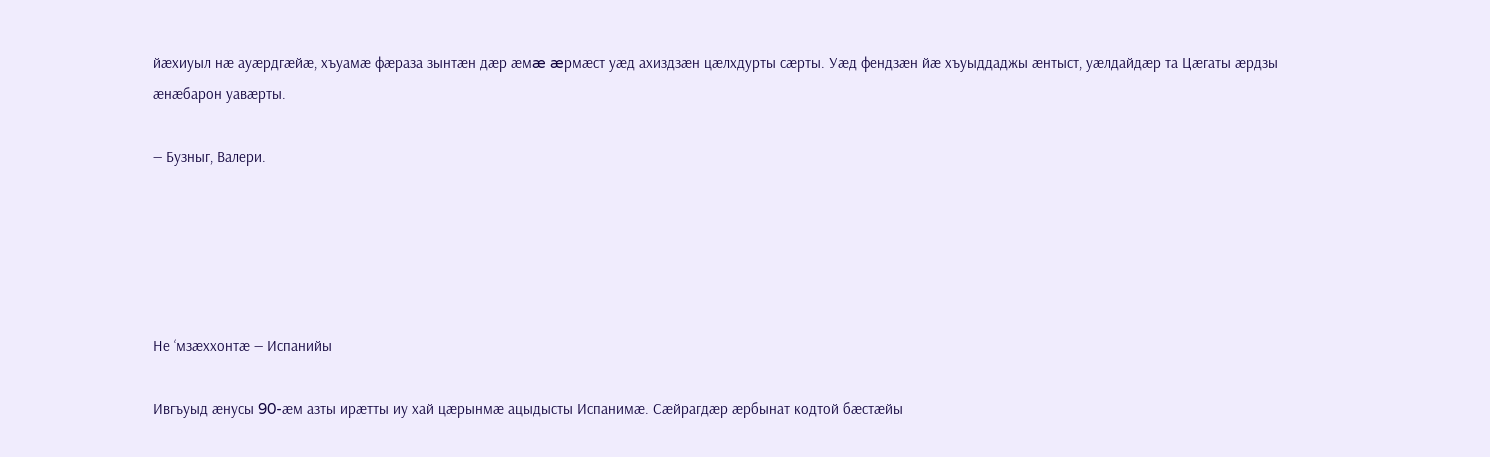йæхиуыл нæ ауæрдгæйæ, хъуамæ фæраза зынтæн дæр æмæ æрмæст уæд ахиздзæн цæлхдурты сæрты. Уæд фендзæн йæ хъуыддаджы æнтыст, уæлдайдæр та Цæгаты æрдзы æнæбарон уавæрты.

— Бузныг, Валери.





Не ‘мзæххонтæ — Испанийы

Ивгъуыд æнусы 90-æм азты ирæтты иу хай цæрынмæ ацыдысты Испанимæ. Сæйрагдæр æрбынат кодтой бæстæйы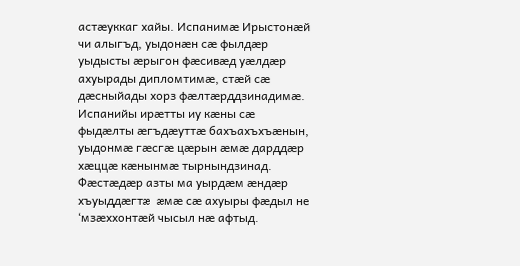астæуккаг хайы. Испанимæ Ирыстонæй чи алыгъд, уыдонæн сæ фылдæр уыдысты æрыгон фæсивæд уæлдæр ахуырады дипломтимæ, стæй сæ дæсныйады хорз фæлтæрддзинадимæ. Испанийы ирæтты иу кæны сæ фыдæлты æгъдæуттæ бахъахъхъæнын, уыдонмæ гæсгæ цæрын æмæ дарддæр хæццæ кæнынмæ тырнындзинад. Фæстæдæр азты ма уырдæм æндæр хъуыддæгтæ æмæ сæ ахуыры фæдыл не ‘мзæххонтæй чысыл нæ афтыд.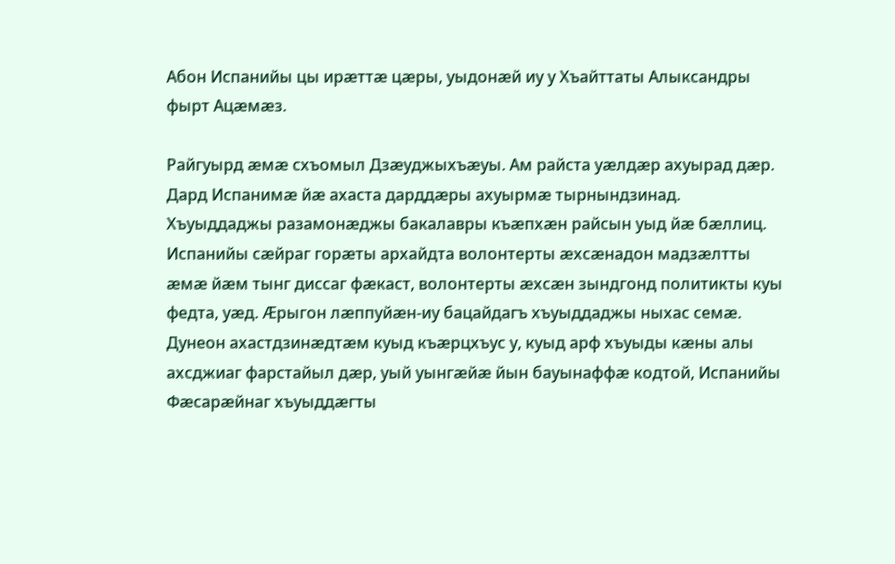Абон Испанийы цы ирæттæ цæры, уыдонæй иу у Хъайттаты Алыксандры фырт Ацæмæз.

Райгуырд æмæ схъомыл Дзæуджыхъæуы. Ам райста уæлдæр ахуырад дæр. Дард Испанимæ йæ ахаста дарддæры ахуырмæ тырнындзинад. Хъуыддаджы разамонæджы бакалавры къæпхæн райсын уыд йæ бæллиц. Испанийы сæйраг горæты архайдта волонтерты æхсæнадон мадзæлтты æмæ йæм тынг диссаг фæкаст, волонтерты æхсæн зындгонд политикты куы федта, уæд. Æрыгон лæппуйæн-иу бацайдагъ хъуыддаджы ныхас семæ. Дунеон ахастдзинæдтæм куыд къæрцхъус у, куыд арф хъуыды кæны алы ахсджиаг фарстайыл дæр, уый уынгæйæ йын бауынаффæ кодтой, Испанийы Фæсарæйнаг хъуыддæгты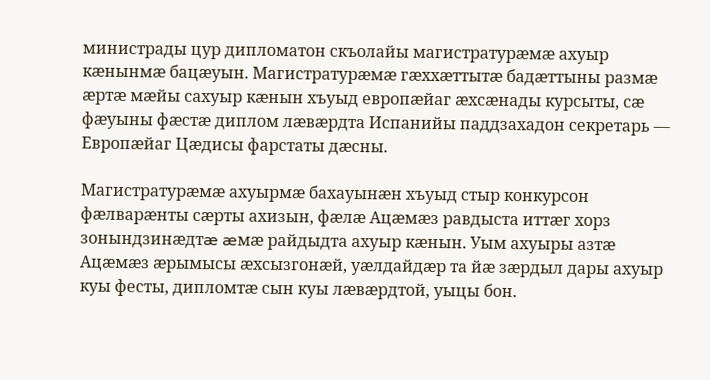министрады цур дипломатон скъолайы магистратурæмæ ахуыр кæнынмæ бацæуын. Магистратурæмæ гæххæттытæ бадæттыны размæ æртæ мæйы сахуыр кæнын хъуыд европæйаг æхсæнады курсыты, сæ фæуыны фæстæ диплом лæвæрдта Испанийы паддзахадон секретарь — Европæйаг Цæдисы фарстаты дæсны.

Магистратурæмæ ахуырмæ бахауынæн хъуыд стыр конкурсон фæлварæнты сæрты ахизын, фæлæ Ацæмæз равдыста иттæг хорз зонындзинæдтæ æмæ райдыдта ахуыр кæнын. Уым ахуыры азтæ Ацæмæз æрымысы æхсызгонæй, уæлдайдæр та йæ зæрдыл дары ахуыр куы фесты, дипломтæ сын куы лæвæрдтой, уыцы бон.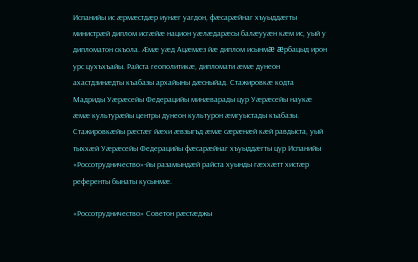Испанийы ис æрмæстдæр иунæг уагдон, фæсарæйнаг хъуыддæгты министрæй диплом исгæйæ национ уæлæдарæсы балæууæн кæм ис, уый у дипломатон скъола. Æмæ уæд Ацæмæз йæ диплом исынмæ æрбацыд ирон урс цухъхъайы. Райста геополитикæ, дипломати æмæ дунеон ахастдзинæдты къабазы архайыны дæсныйад. Стажировкæ кодта Мадриды Уæрæсейы Федерацийы минæварады цур Уæрæсейы наукæ æмæ культурæйы центры дунеон культурон æмгуыстады къабазы. Стажировкæйы рæстæг йæхи æвзыгъд æмæ сæрæнæй кæй равдыста, уый тыххæй Уæрæсейы Федерацийы фæсарæйнаг хъуыддæгты цур Испанийы «Россотрудничество»-йы разамындæй райста хуынды гæххæтт хистæр референты бынаты кусынмæ.

«Россотрудничество» Советон рæстæджы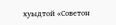хуыдтой «Советон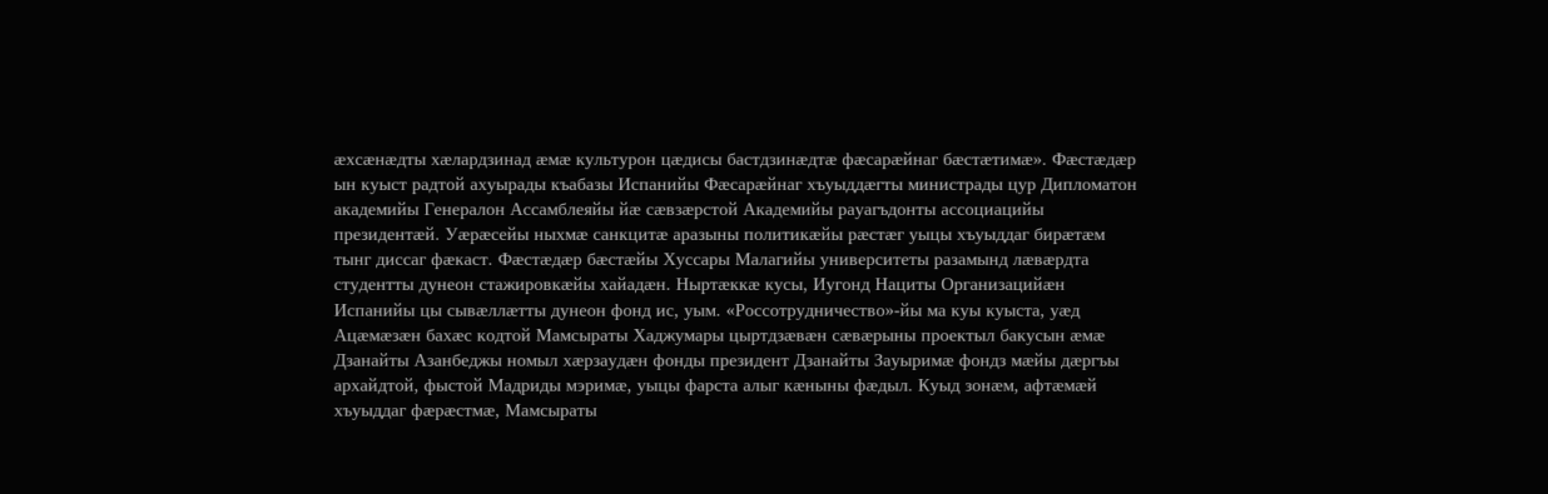æхсæнæдты хæлардзинад æмæ культурон цæдисы бастдзинæдтæ фæсарæйнаг бæстæтимæ». Фæстæдæр ын куыст радтой ахуырады къабазы Испанийы Фæсарæйнаг хъуыддæгты министрады цур Дипломатон академийы Генералон Ассамблеяйы йæ сæвзæрстой Академийы рауагъдонты ассоциацийы президентæй. Уæрæсейы ныхмæ санкцитæ аразыны политикæйы рæстæг уыцы хъуыддаг бирæтæм тынг диссаг фæкаст. Фæстæдæр бæстæйы Хуссары Малагийы университеты разамынд лæвæрдта студентты дунеон стажировкæйы хайадæн. Ныртæккæ кусы, Иугонд Нациты Организацийæн Испанийы цы сывæллæтты дунеон фонд ис, уым. «Россотрудничество»-йы ма куы куыста, уæд Ацæмæзæн бахæс кодтой Мамсыраты Хаджумары цыртдзæвæн сæвæрыны проектыл бакусын æмæ Дзанайты Азанбеджы номыл хæрзаудæн фонды президент Дзанайты Зауыримæ фондз мæйы дæргъы архайдтой, фыстой Мадриды мэримæ, уыцы фарста алыг кæныны фæдыл. Куыд зонæм, афтæмæй хъуыддаг фæрæстмæ, Мамсыраты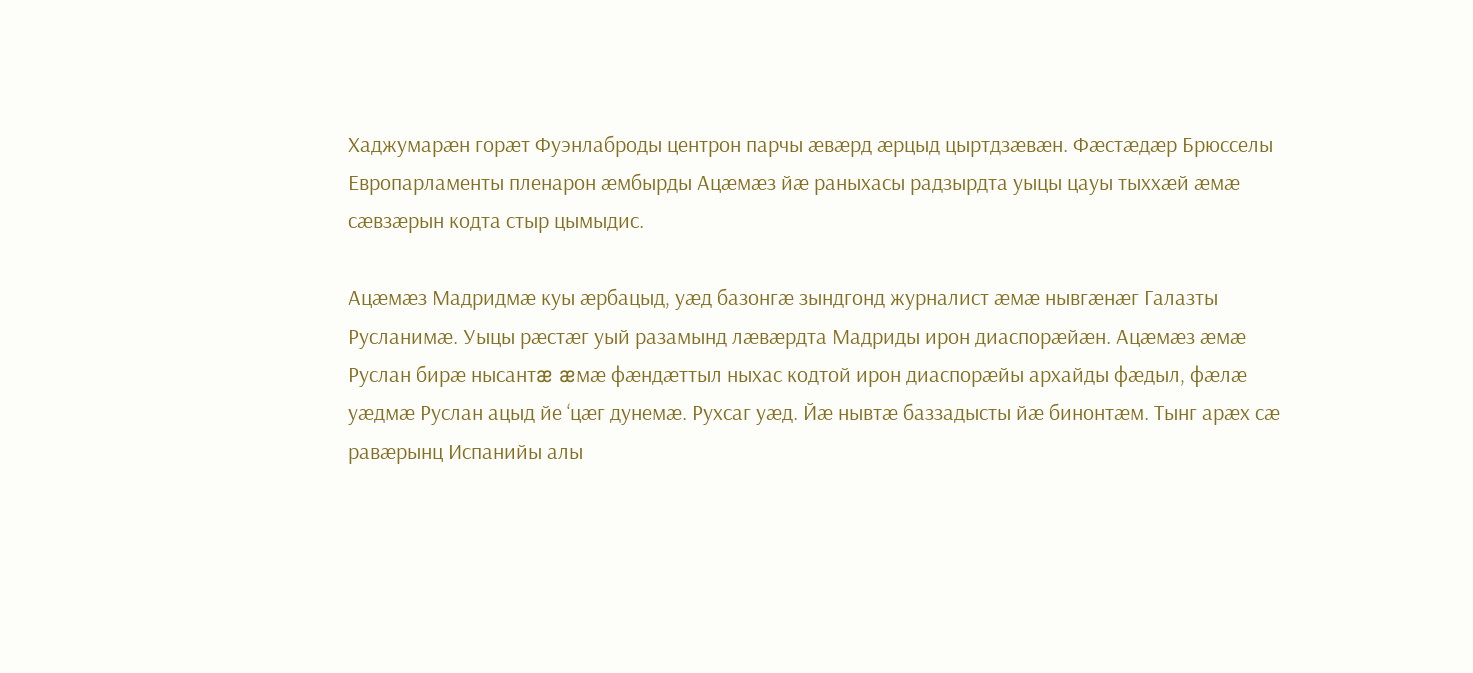Хаджумарæн горæт Фуэнлаброды центрон парчы æвæрд æрцыд цыртдзæвæн. Фæстæдæр Брюсселы Европарламенты пленарон æмбырды Ацæмæз йæ раныхасы радзырдта уыцы цауы тыххæй æмæ сæвзæрын кодта стыр цымыдис.

Ацæмæз Мадридмæ куы æрбацыд, уæд базонгæ зындгонд журналист æмæ нывгæнæг Галазты Русланимæ. Уыцы рæстæг уый разамынд лæвæрдта Мадриды ирон диаспорæйæн. Ацæмæз æмæ Руслан бирæ нысантæ æмæ фæндæттыл ныхас кодтой ирон диаспорæйы архайды фæдыл, фæлæ уæдмæ Руслан ацыд йе ‘цæг дунемæ. Рухсаг уæд. Йæ нывтæ баззадысты йæ бинонтæм. Тынг арæх сæ равæрынц Испанийы алы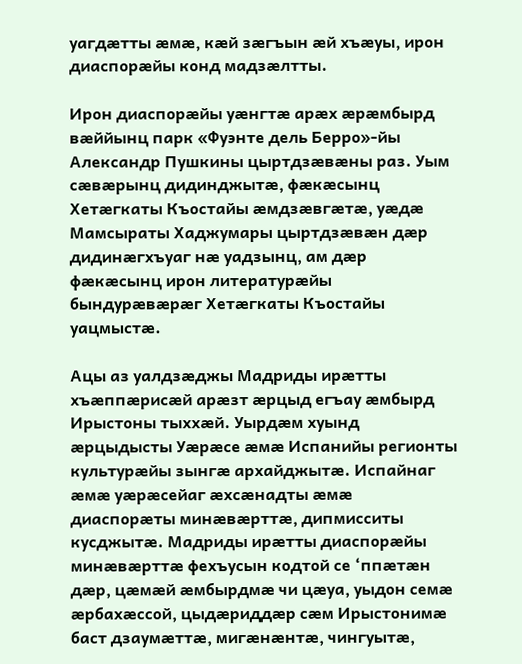уагдæтты æмæ, кæй зæгъын æй хъæуы, ирон диаспорæйы конд мадзæлтты.

Ирон диаспорæйы уæнгтæ арæх æрæмбырд вæййынц парк «Фуэнте дель Берро»-йы Александр Пушкины цыртдзæвæны раз. Уым сæвæрынц дидинджытæ, фæкæсынц Хетæгкаты Къостайы æмдзæвгæтæ, уæдæ Мамсыраты Хаджумары цыртдзæвæн дæр дидинæгхъуаг нæ уадзынц, ам дæр фæкæсынц ирон литературæйы бындурæвæрæг Хетæгкаты Къостайы уацмыстæ.

Ацы аз уалдзæджы Мадриды ирæтты хъæппæрисæй арæзт æрцыд егъау æмбырд Ирыстоны тыххæй. Уырдæм хуынд æрцыдысты Уæрæсе æмæ Испанийы регионты культурæйы зынгæ архайджытæ. Испайнаг æмæ уæрæсейаг æхсæнадты æмæ диаспорæты минæвæрттæ, дипмисситы кусджытæ. Мадриды ирæтты диаспорæйы минæвæрттæ фехъусын кодтой се ‘ппæтæн дæр, цæмæй æмбырдмæ чи цæуа, уыдон семæ æрбахæссой, цыдæриддæр сæм Ирыстонимæ баст дзаумæттæ, мигæнæнтæ, чингуытæ,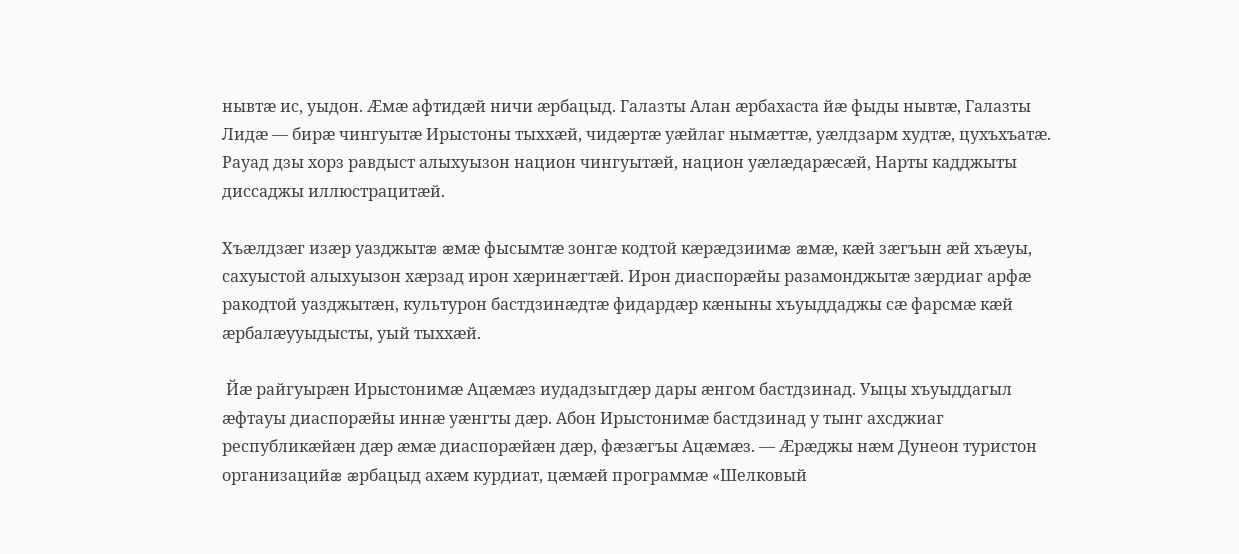нывтæ ис, уыдон. Æмæ афтидæй ничи æрбацыд. Галазты Алан æрбахаста йæ фыды нывтæ, Галазты Лидæ — бирæ чингуытæ Ирыстоны тыххæй, чидæртæ уæйлаг нымæттæ, уæлдзарм худтæ, цухъхъатæ. Рауад дзы хорз равдыст алыхуызон национ чингуытæй, национ уæлæдарæсæй, Нарты кадджыты диссаджы иллюстрацитæй.

Хъæлдзæг изæр уазджытæ æмæ фысымтæ зонгæ кодтой кæрæдзиимæ æмæ, кæй зæгъын æй хъæуы, сахуыстой алыхуызон хæрзад ирон хæринæгтæй. Ирон диаспорæйы разамонджытæ зæрдиаг арфæ ракодтой уазджытæн, культурон бастдзинæдтæ фидардæр кæныны хъуыддаджы сæ фарсмæ кæй æрбалæууыдысты, уый тыххæй.

 Йæ райгуырæн Ирыстонимæ Ацæмæз иудадзыгдæр дары æнгом бастдзинад. Уыцы хъуыддагыл æфтауы диаспорæйы иннæ уæнгты дæр. Абон Ирыстонимæ бастдзинад у тынг ахсджиаг республикæйæн дæр æмæ диаспорæйæн дæр, фæзæгъы Ацæмæз. — Æрæджы нæм Дунеон туристон организацийæ æрбацыд ахæм курдиат, цæмæй программæ «Шелковый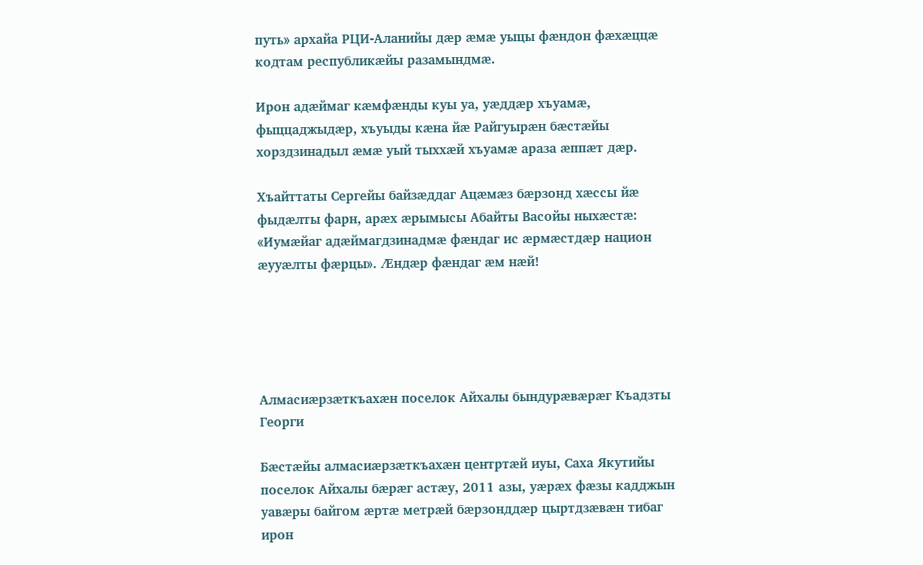путь» архайа РЦИ-Аланийы дæр æмæ уыцы фæндон фæхæццæ кодтам республикæйы разамындмæ.

Ирон адæймаг кæмфæнды куы уа, уæддæр хъуамæ, фыццаджыдæр, хъуыды кæна йæ Райгуырæн бæстæйы хорздзинадыл æмæ уый тыххæй хъуамæ араза æппæт дæр.

Хъайттаты Сергейы байзæддаг Ацæмæз бæрзонд хæссы йæ фыдæлты фарн, арæх æрымысы Абайты Васойы ныхæстæ: «Иумæйаг адæймагдзинадмæ фæндаг ис æрмæстдæр национ æууæлты фæрцы». Æндæр фæндаг æм нæй!





Алмасиæрзæткъахæн поселок Айхалы бындурæвæрæг Къадзты Георги

Бæстæйы алмасиæрзæткъахæн центртæй иуы, Саха Якутийы поселок Айхалы бæрæг астæу, 2011 азы, уæрæх фæзы кадджын уавæры байгом æртæ метрæй бæрзонддæр цыртдзæвæн тибаг ирон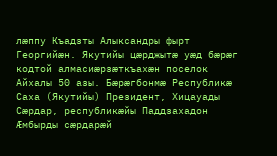лæппу Къадзты Алыксандры фырт Георгийæн. Якутийы цæрджытæ уæд бæрæг кодтой алмасиæрзæткъахæн поселок Айхалы 50 азы. Бæрæгбонмæ Республикæ Саха (Якутийы) Президент, Хицауады Сæрдар, республикæйы Паддзахадон Æмбырды сæрдарæй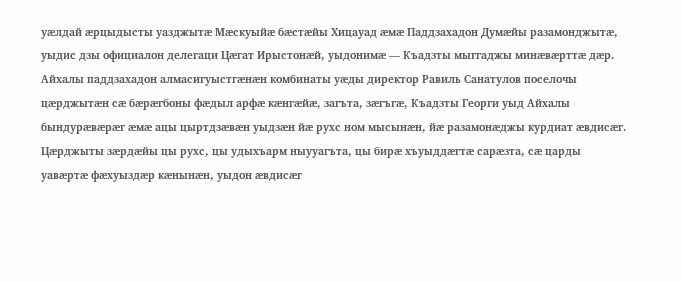уæлдай æрцыдысты уазджытæ Мæскуыйæ бæстæйы Хицауад æмæ Паддзахадон Думæйы разамонджытæ, уыдис дзы официалон делегаци Цæгат Ирыстонæй, уыдонимæ — Къадзты мыггаджы минæвæрттæ дæр. Айхалы паддзахадон алмасигуыстгæнæн комбинаты уæды директор Равиль Санатулов поселочы цæрджытæн сæ бæрæгбоны фæдыл арфæ кæнгæйæ, загъта, зæгъгæ, Къадзты Георги уыд Айхалы бындурæвæрæг æмæ ацы цыртдзæвæн уыдзæн йæ рухс ном мысынæн, йæ разамонæджы курдиат æвдисæг. Цæрджыты зæрдæйы цы рухс, цы удыхъарм ныууагъта, цы бирæ хъуыддæгтæ сарæзта, сæ царды уавæртæ фæхуыздæр кæнынæн, уыдон æвдисæг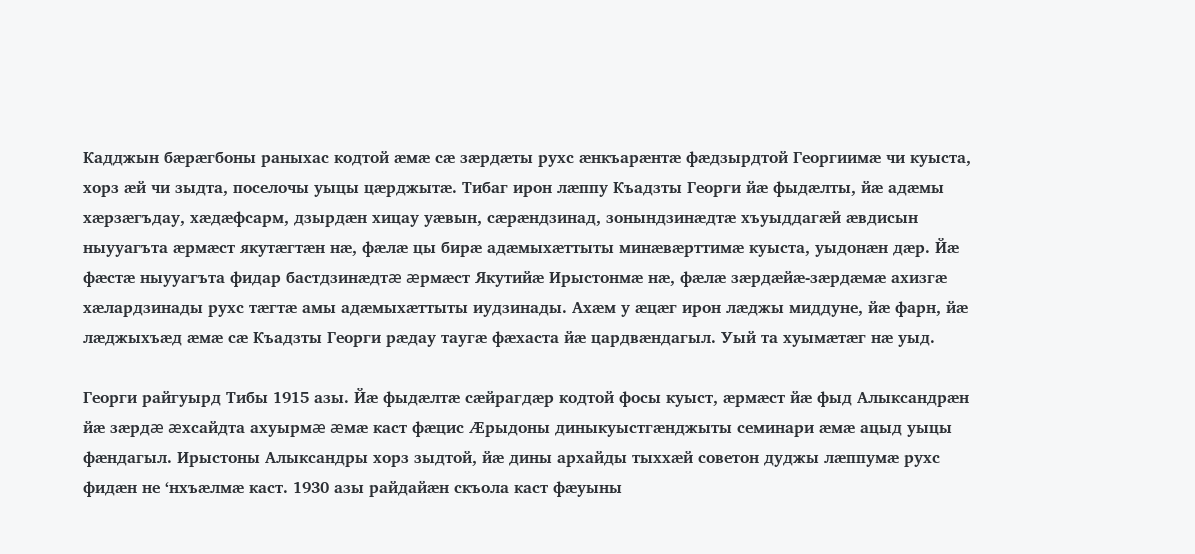Кадджын бæрæгбоны раныхас кодтой æмæ сæ зæрдæты рухс æнкъарæнтæ фæдзырдтой Георгиимæ чи куыста, хорз æй чи зыдта, поселочы уыцы цæрджытæ. Тибаг ирон лæппу Къадзты Георги йæ фыдæлты, йæ адæмы хæрзæгъдау, хæдæфсарм, дзырдæн хицау уæвын, сæрæндзинад, зонындзинæдтæ хъуыддагæй æвдисын ныууагъта æрмæст якутæгтæн нæ, фæлæ цы бирæ адæмыхæттыты минæвæрттимæ куыста, уыдонæн дæр. Йæ фæстæ ныууагъта фидар бастдзинæдтæ æрмæст Якутийæ Ирыстонмæ нæ, фæлæ зæрдæйæ-зæрдæмæ ахизгæ хæлардзинады рухс тæгтæ амы адæмыхæттыты иудзинады. Ахæм у æцæг ирон лæджы миддуне, йæ фарн, йæ лæджыхъæд æмæ сæ Къадзты Георги рæдау таугæ фæхаста йæ цардвæндагыл. Уый та хуымæтæг нæ уыд.

Георги райгуырд Тибы 1915 азы. Йæ фыдæлтæ сæйрагдæр кодтой фосы куыст, æрмæст йæ фыд Алыксандрæн йæ зæрдæ æхсайдта ахуырмæ æмæ каст фæцис Æрыдоны диныкуыстгæнджыты семинари æмæ ацыд уыцы фæндагыл. Ирыстоны Алыксандры хорз зыдтой, йæ дины архайды тыххæй советон дуджы лæппумæ рухс фидæн не ‘нхъæлмæ каст. 1930 азы райдайæн скъола каст фæуыны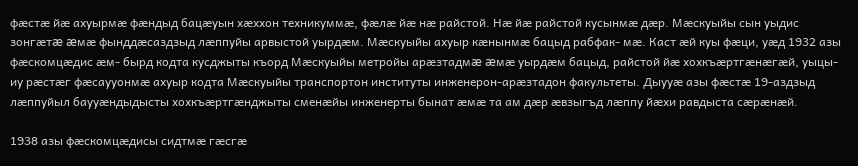фæстæ йæ ахуырмæ фæндыд бацæуын хæххон техникуммæ, фæлæ йæ нæ райстой. Нæ йæ райстой кусынмæ дæр. Мæскуыйы сын уыдис зонгæтæ æмæ фынддæсаздзыд лæппуйы арвыстой уырдæм. Мæскуыйы ахуыр кæнынмæ бацыд рабфак- мæ. Каст æй куы фæци, уæд 1932 азы фæскомцæдис æм- бырд кодта кусджыты къорд Мæскуыйы метройы арæзтадмæ æмæ уырдæм бацыд, райстой йæ хохкъæртгæнæгæй, уыцы-иу рæстæг фæсаууонмæ ахуыр кодта Мæскуыйы транспортон институты инженерон-арæзтадон факультеты. Дыууæ азы фæстæ 19-аздзыд лæппуйыл баууæндыдысты хохкъæртгæнджыты сменæйы инженерты бынат æмæ та ам дæр æвзыгъд лæппу йæхи равдыста сæрæнæй.

1938 азы фæскомцæдисы сидтмæ гæсгæ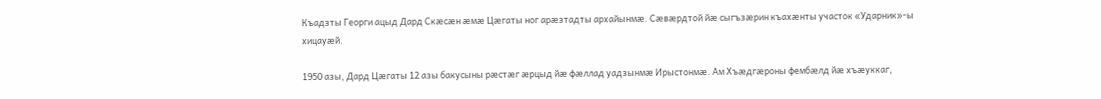Къадзты Георги ацыд Дард Скæсæн æмæ Цæгаты ног арæзтадты архайынмæ. Сæвæрдтой йæ сыгъзæрин къахæнты участок «Ударник»-ы хицауæй.

1950 азы, Дард Цæгаты 12 азы бакусыны рæстæг æрцыд йæ фæллад уадзынмæ Ирыстонмæ. Ам Хъæдгæроны фембæлд йæ хъæуккаг,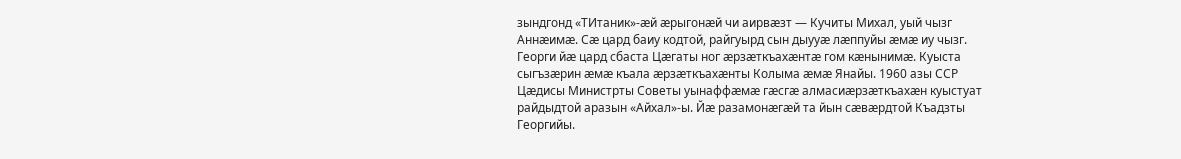зындгонд «ТИтаник»-æй æрыгонæй чи аирвæзт — Кучиты Михал, уый чызг Аннæимæ. Сæ цард баиу кодтой, райгуырд сын дыууæ лæппуйы æмæ иу чызг. Георги йæ цард сбаста Цæгаты ног æрзæткъахæнтæ гом кæнынимæ. Куыста сыгъзæрин æмæ къала æрзæткъахæнты Колыма æмæ Янайы. 1960 азы ССР Цæдисы Министрты Советы уынаффæмæ гæсгæ алмасиæрзæткъахæн куыстуат райдыдтой аразын «Айхал»-ы. Йæ разамонæгæй та йын сæвæрдтой Къадзты Георгийы.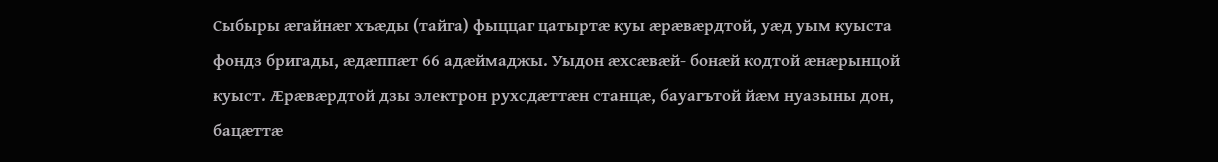Сыбыры æгайнæг хъæды (тайга) фыццаг цатыртæ куы æрæвæрдтой, уæд уым куыста фондз бригады, æдæппæт 66 адæймаджы. Уыдон æхсæвæй- бонæй кодтой æнæрынцой куыст. Æрæвæрдтой дзы электрон рухсдæттæн станцæ, бауагътой йæм нуазыны дон, бацæттæ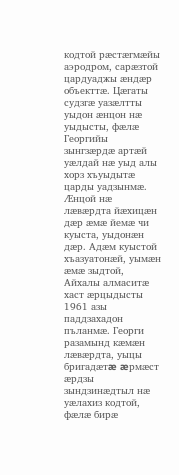кодтой рæстæгмæйы аэродром, сарæзтой цардуаджы æндæр объекттæ. Цæгаты судзгæ уазæлтты уыдон æнцон нæ уыдысты, фæлæ Георгийы зынгзæрдæ артæй уæлдай нæ уыд алы хорз хъуыдытæ царды уадзынмæ. Æнцой нæ лæвæрдта йæхицæн дæр æмæ йемæ чи куыста, уыдонæн дæр. Адæм куыстой хъазуатонæй, уымæн æмæ зыдтой, Айхалы алмаситæ хаст æрцыдысты 1961 азы паддзахадон пъланмæ. Георги разамынд кæмæн лæвæрдта, уыцы бригадæтæ æрмæст æрдзы зындзинæдтыл нæ уæлахиз кодтой, фæлæ бирæ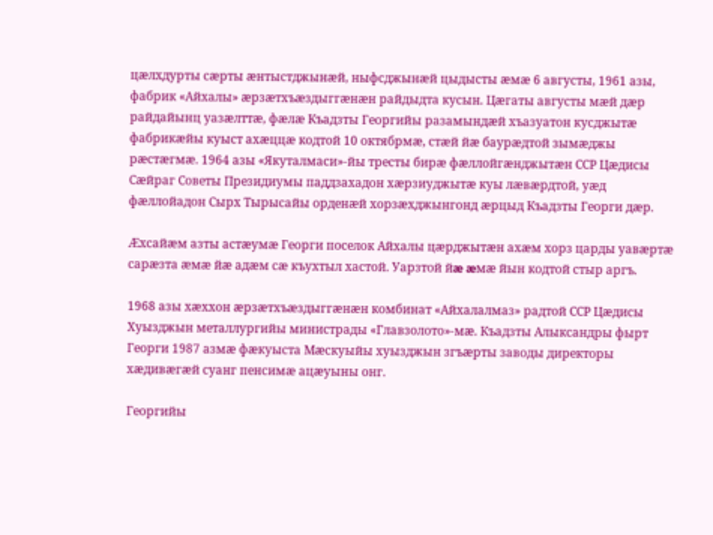цæлхдурты сæрты æнтыстджынæй, ныфсджынæй цыдысты æмæ 6 августы, 1961 азы, фабрик «Айхалы» æрзæтхъæздыггæнæн райдыдта кусын. Цæгаты августы мæй дæр райдайынц уазæлттæ, фæлæ Къадзты Георгийы разамындæй хъазуатон кусджытæ фабрикæйы куыст ахæццæ кодтой 10 октябрмæ, стæй йæ баурæдтой зымæджы рæстæгмæ. 1964 азы «Якуталмаси»-йы тресты бирæ фæллойгæнджытæн ССР Цæдисы Сæйраг Советы Президиумы паддзахадон хæрзиуджытæ куы лæвæрдтой, уæд фæллойадон Сырх Тырысайы орденæй хорзæхджынгонд æрцыд Къадзты Георги дæр.

Æхсайæм азты астæумæ Георги поселок Айхалы цæрджытæн ахæм хорз царды уавæртæ сарæзта æмæ йæ адæм сæ къухтыл хастой. Уарзтой йæ æмæ йын кодтой стыр аргъ.

1968 азы хæххон æрзæтхъæздыггæнæн комбинат «Айхалалмаз» радтой ССР Цæдисы Хуызджын металлургийы министрады «Главзолото»-мæ. Къадзты Алыксандры фырт Георги 1987 азмæ фæкуыста Мæскуыйы хуызджын згъæрты заводы директоры хæдивæгæй суанг пенсимæ ацæуыны онг.

Георгийы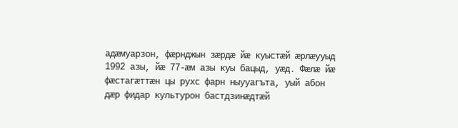адæмуарзон, фæрнджын зæрдæ йæ куыстæй æрлæууыд 1992 азы, йæ 77-æм азы куы бацыд, уæд. Фæлæ йæ фæстагæттæн цы рухс фарн ныууагъта, уый абон дæр фидар культурон бастдзинæдтæй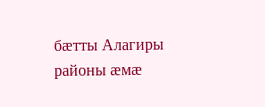бæтты Алагиры районы æмæ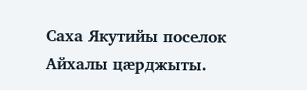Саха Якутийы поселок Айхалы цæрджыты.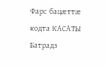Фарс бацæттæ кодта КАСАТЫ Батрадз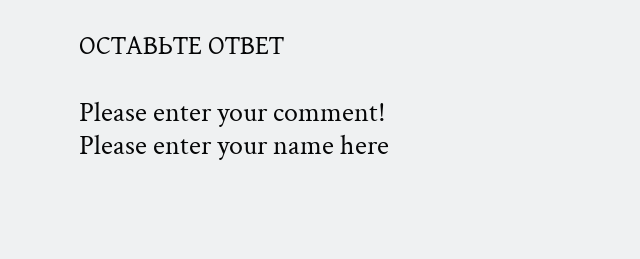ОСТАВЬТЕ ОТВЕТ

Please enter your comment!
Please enter your name here